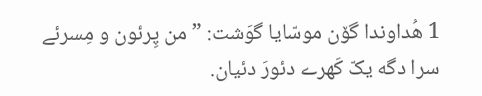1 هُداوندا گۆن موسّایا گوَشت: ”من پِرئون و مِسرئے سرا دگه یکّ کَهرے دئورَ دئیان.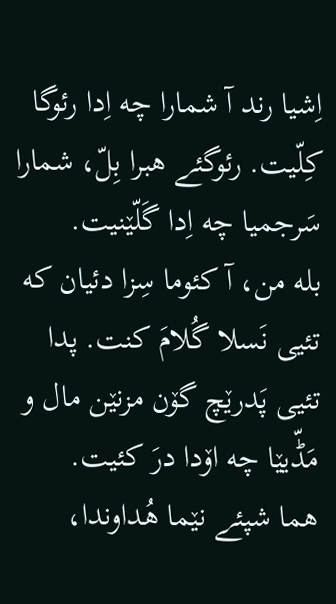اِشیا رند آ شمارا چه اِدا رئوگا کِلّیت. رئوگئے هبرا بِلّ، شمارا سَرجمیا چه اِدا گَلّێنیت.
بله من، آ کئوما سِزا دئیان که تئیی نَسلا گُلامَ کنت. پدا تئیی پَدرێچ گۆن مزنێن مال و مَڈّیێا چه اۆدا درَ کئیت.
هما شپئے نێما هُداوندا،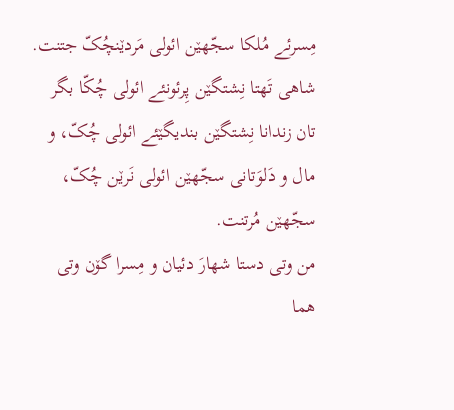مِسرئے مُلکا سجّهێن ائولی مَردێنچُکّ جتنت. شاهی تَهتا نِشتگێن پِرئونئے ائولی چُکّا بگر تان زندانا نِشتگێن بندیگێئے ائولی چُکّ، و مال و دَلوَتانی سجّهێن ائولی نَرێن چُکّ، سجّهێن مُرتنت.
من وتی دستا شهارَ دئیان و مِسرا گۆن وتی هما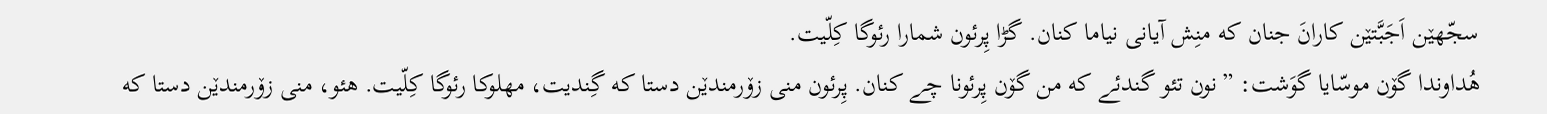سجّهێن اَجَبَّتێن کارانَ جنان که منِش آیانی نیاما کنان. گڑا پِرئون شمارا رئوگا کِلّیت.
هُداوندا گۆن موسّایا گوَشت: ”نون تئو گندئے که من گۆن پِرئونا چے کنان. پِرئون منی زۆرمندێن دستا که گِندیت، مهلوکا رئوگا کِلّیت. هئو، منی زۆرمندێن دستا که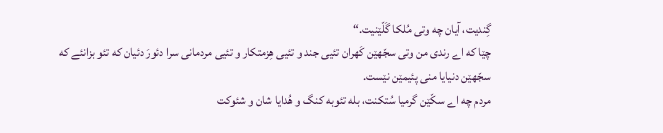گِندیت، آیان چه وتی مُلکا گَلّێنیت.“
چێا که اے رندی من وتی سجّهێن کَهران تئیی جند و تئیی هِزمتکار و تئیی مردمانی سرا دئورَ دئیان که تئو بزانئے که سجّهێن دنیایا منی پئیمێن نێست.
مردم چه اے سکّێن گرمیا سُتکنت، بله تئوبه کنگ و هُدایا شان و شئوکت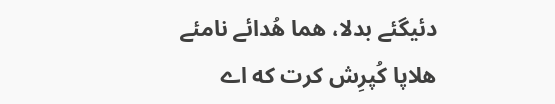دئیگئے بدلا، هما هُدائے نامئے هلاپا کُپرِش کرت که اے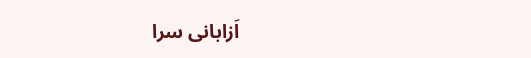اَزابانی سرا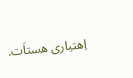اِهتیاری هستاَت.